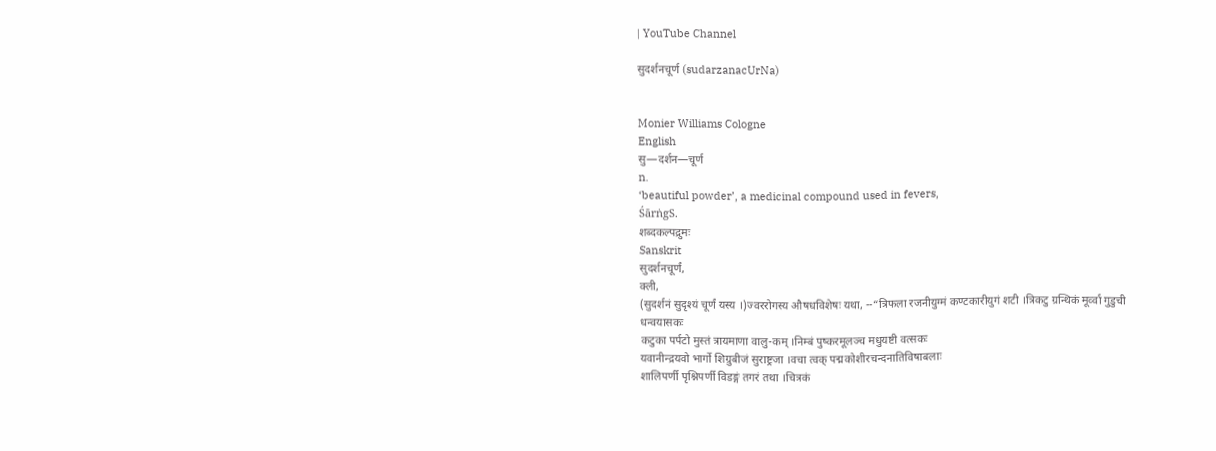| YouTube Channel

सुदर्शनचूर्ण (sudarzanacUrNa)


Monier Williams Cologne
English
सु—दर्शन—चूर्ण
n.
‘beautiful powder’, a medicinal compound used in fevers,
ŚārṅgS.
शब्दकल्पद्रुमः
Sanskrit
सुदर्शनचूर्णं,
क्ली,
(सुदर्शनं सुदृश्यं चूर्णं यस्य ।)ज्वररोगस्य औषधविशेषः यथा, --“त्रिफला रजनीयुग्मं कण्टकारीयुगं शटी ।त्रिकटु ग्रन्थिकं मूर्व्वा गुडुची धन्वयासकः
कटुका पर्पटो मुस्तं त्रायमाणा वालु-कम् ।निम्बं पुष्करमूलञ्च मधुयष्टी वत्सकः
यवानीन्द्रयवो भार्गो शिग्रुबीजं सुराष्ट्रजा ।वचा त्वक् पद्मकोशीरचन्दनातिविषाबलाः
शालिपर्णी पृश्निपर्णी विडङ्गं तगरं तथा ।चित्रकं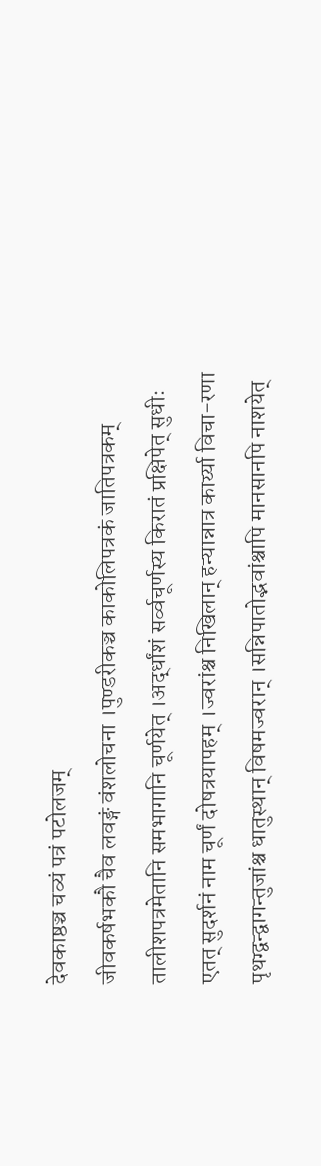देवकाष्ठञ्च चव्यं पत्रं पटोलजम्
जीवकर्षभकौ चैव लवङ्गं वंशलोचना ।पुण्डरीकञ्च काकोलिपत्रकं जातिपत्रकम्
तालीशपत्रमेतानि समभागानि चूर्णयेत् ।अर्द्धांशं सर्व्वचूर्णस्य किरातं प्रक्षिपेत् सुधीः
एतत् सुदर्शनं नाम चूर्णं दोषत्रयापहम् ।ज्वरांश्च निखिलान् हन्यान्नात्र कार्य्या विचा-रणा
पृथग्द्वन्द्वागन्तुजांश्च धातुस्थान् विषमज्वरान् ।सन्निपातोद्भवांश्चापि मानसानपि नाशयेत्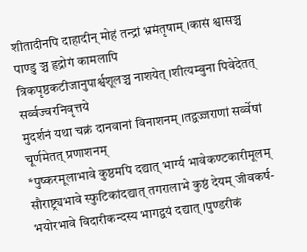शीतादीनपि दाहादीन् मोहं तन्द्रां भ्रमंतृषाम् ।कासं श्वासञ्च पाण्डु ञ्च हृद्रोगं कामलापि
त्रिकपृष्ठकटीजानुपार्श्वशूलञ्च नाशयेत् ।शीत्यम्बुना पिवेदेतत् सर्व्वज्वरनिवृत्तये
मुदर्शनं यथा चक्रं दानवानां विनाशनम् ।तद्वज्जराणां सर्व्वेषां चूर्णमेतत् प्रणाशनम्
*पुष्करमूलाभावे कुष्ठमपि दद्यात् भार्ग्य भावेकण्टकारीमूलम् सौराष्ट्र्यभावे स्फुटिकांदद्यात् तगरालाभे कुष्ठं देयम् जीवकर्ष-भयोरभावे विदारीकन्दस्य भागद्वयं दद्यात् ।पुण्डरीकं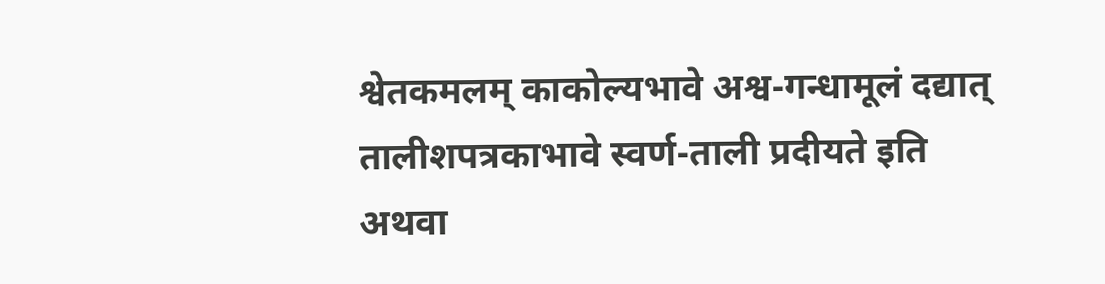श्वेतकमलम् काकोल्यभावे अश्व-गन्धामूलं दद्यात् तालीशपत्रकाभावे स्वर्ण-ताली प्रदीयते इति अथवा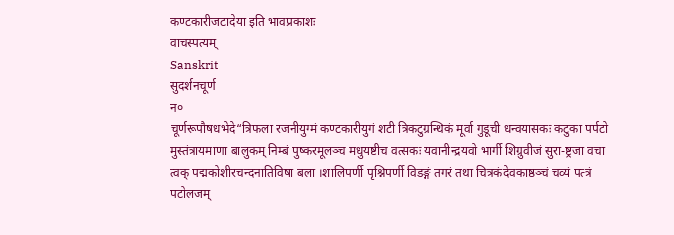कण्टकारीजटादेया इति भावप्रकाशः
वाचस्पत्यम्
Sanskrit
सुदर्शनचूर्ण
न०
चूर्णरूपौषधभेदे“त्रिफला रजनीयुग्मं कण्टकारीयुगं शटी त्रिकटुग्रन्थिकं मूर्वा गुडूची धन्वयासकः कटुका पर्पटो मुस्तंत्रायमाणा बालुकम् निम्बं पुष्करमूलञ्च मधुयष्टीच वत्सकः यवानीन्द्रयवो भार्गी शिग्रुवीजं सुरा-ष्ट्रजा वचा त्वक् पद्मकोशीरचन्दनातिविषा बला ।शालिपर्णी पृश्निपर्णी विडङ्गं तगरं तथा चित्रकंदेवकाष्ठञ्चं चव्यं पत्त्रं पटोलजम्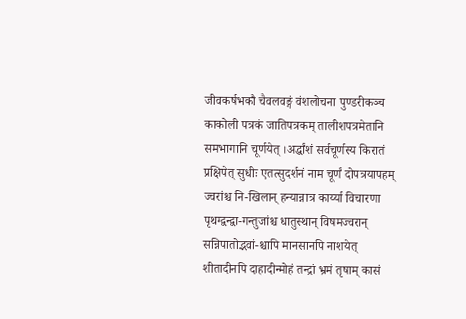जीवकर्षभकौ चैवलवङ्गं वंशलोचना पुण्डरीकञ्च काकोली पत्रकं जातिपत्रकम् तालीशपत्रमेतानि समभागानि चूर्णयेत् ।अर्द्धांशं सर्वचूर्णस्य किरातं प्रक्षिपेत् सुधीः एतत्सुदर्शनं नाम चूर्णं दोपत्रयापहम् ज्वरांश्च नि-खिलान् हन्यान्नात्र कार्य्या विचारणा पृथग्द्वन्द्वा-गन्तुजांश्च धातुस्थान् विषमज्वरान् सन्निपातोद्भवां-श्चापि मानसानपि नाशयेत् शीतादीनपि दाहादीन्मोहं तन्द्रां भ्रमं तृषाम् कासं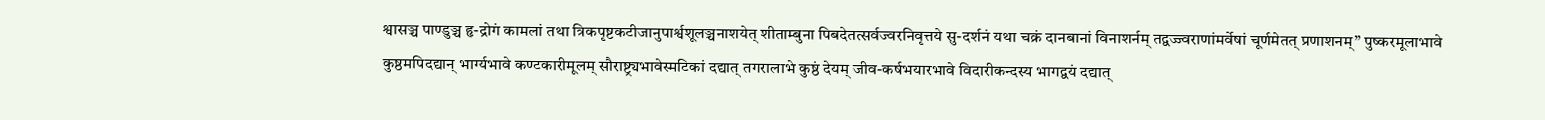श्वासञ्च पाण्डुञ्च हृ-द्रोगं कामलां तथा त्रिकपृष्टकटीजानुपार्श्वशूलञ्चनाशयेत् शीताम्बुना पिबदेतत्सर्वज्वरनिवृत्तये सु-दर्शनं यथा चक्रं दानबानां विनाशर्नम् तद्वज्ज्वराणांमर्वेषां चूर्णमेतत् प्रणाशनम्” पुष्करमूलाभावे कुष्ठमपिदद्यान् भार्ग्यभावे कण्टकारीमूलम् सौराष्ट्र्यभावेस्मटिकां दद्यात् तगरालाभे कुष्ठं देयम् जीव-कर्षभयारभावे विदारीकन्दस्य भागद्वयं दद्यात्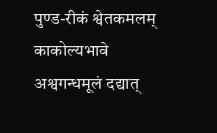पुण्ड-रीकं श्वेतकमलम् काकोल्यभावे अश्वगन्धमूलं दद्यात्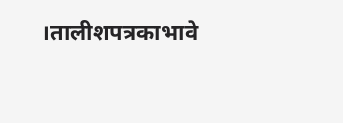।तालीशपत्रकाभावे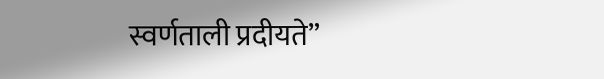स्वर्णताली प्रदीयते”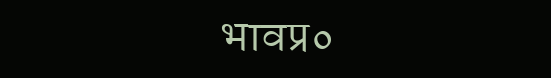भावप्र०